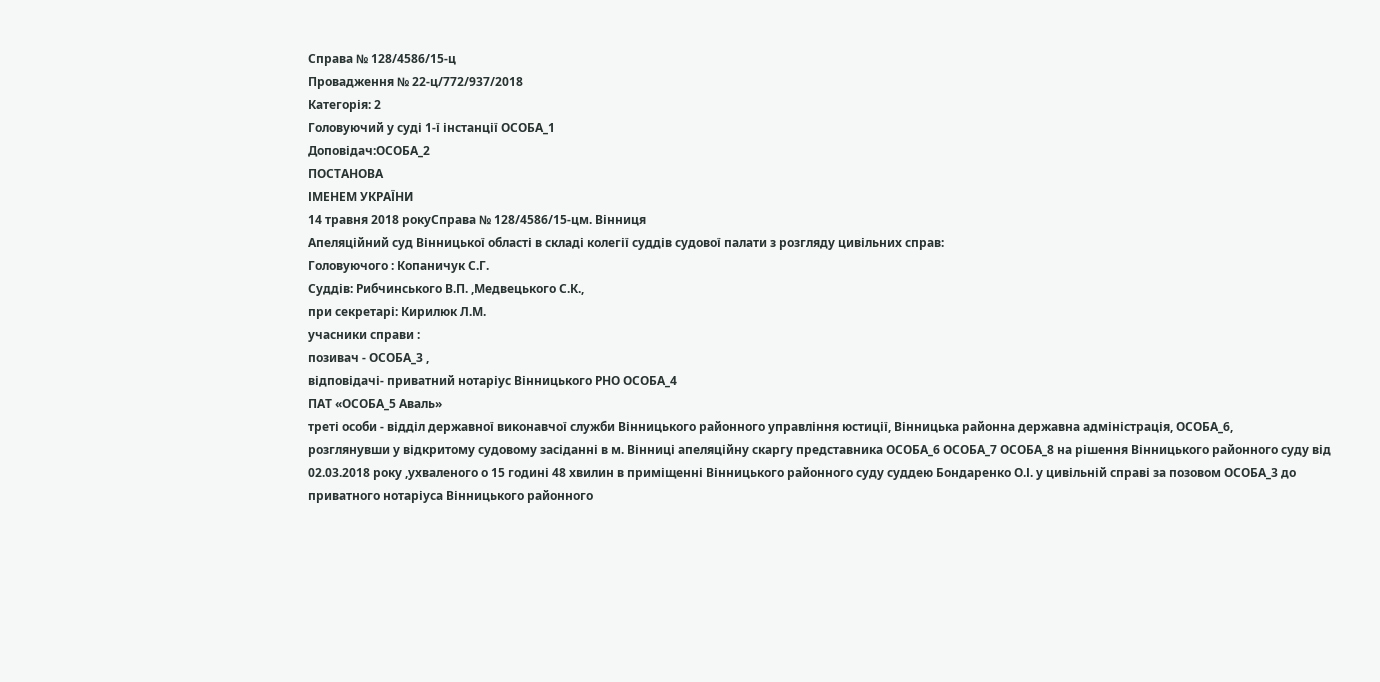Справа № 128/4586/15-ц
Провадження № 22-ц/772/937/2018
Категорія: 2
Головуючий у суді 1-ї інстанції ОСОБА_1
Доповідач:ОСОБА_2
ПОСТАНОВА
ІМЕНЕМ УКРАЇНИ
14 травня 2018 рокуСправа № 128/4586/15-цм. Вінниця
Апеляційний суд Вінницької області в складі колегії суддів судової палати з розгляду цивільних справ:
Головуючого : Копаничук С.Г.
Суддів: Рибчинського В.П. ,Медвецького С.К.,
при секретарі: Кирилюк Л.М.
учасники справи :
позивач - ОСОБА_3 ,
відповідачі- приватний нотаріус Вінницького РНО ОСОБА_4
ПАТ «ОСОБА_5 Аваль»
треті особи - відділ державної виконавчої служби Вінницького районного управління юстиції, Вінницька районна державна адміністрація, ОСОБА_6,
розглянувши у відкритому судовому засіданні в м. Вінниці апеляційну скаргу представника ОСОБА_6 ОСОБА_7 ОСОБА_8 на рішення Вінницького районного суду від 02.03.2018 року ,ухваленого о 15 годині 48 хвилин в приміщенні Вінницького районного суду суддею Бондаренко О.І. у цивільній справі за позовом ОСОБА_3 до приватного нотаріуса Вінницького районного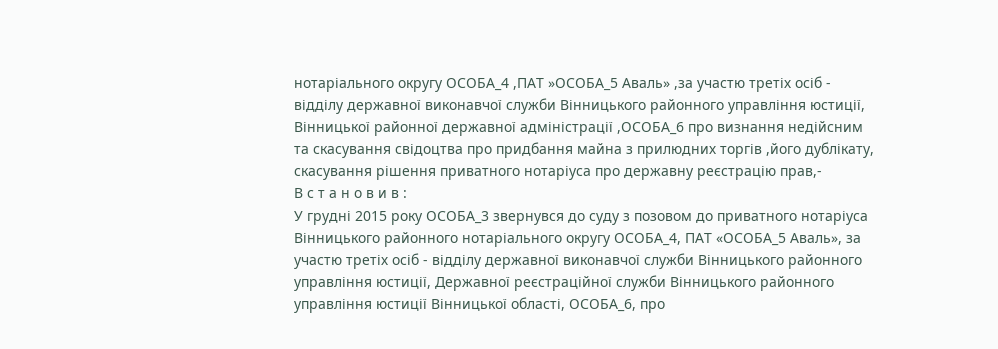нотаріального округу ОСОБА_4 ,ПАТ »ОСОБА_5 Аваль» ,за участю третіх осіб - відділу державної виконавчої служби Вінницького районного управління юстиції, Вінницької районної державної адміністрації ,ОСОБА_6 про визнання недійсним та скасування свідоцтва про придбання майна з прилюдних торгів ,його дублікату, скасування рішення приватного нотаріуса про державну реєстрацію прав,-
В с т а н о в и в :
У грудні 2015 року ОСОБА_3 звернувся до суду з позовом до приватного нотаріуса Вінницького районного нотаріального округу ОСОБА_4, ПАТ «ОСОБА_5 Аваль», за участю третіх осіб - відділу державної виконавчої служби Вінницького районного управління юстиції, Державної реєстраційної служби Вінницького районного управління юстиції Вінницької області, ОСОБА_6, про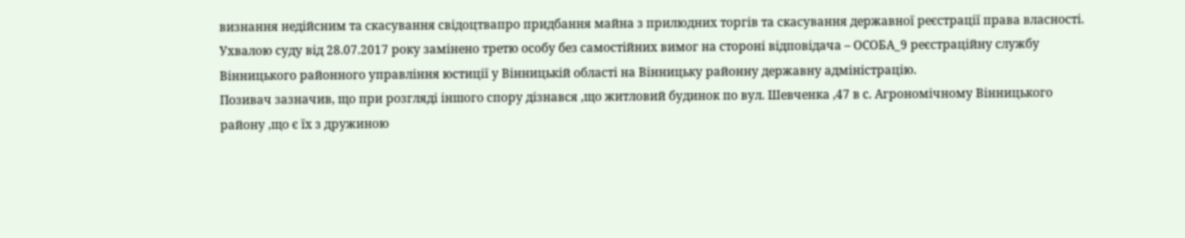визнання недійсним та скасування свідоцтвапро придбання майна з прилюдних торгів та скасування державної реєстрації права власності.
Ухвалою суду від 28.07.2017 року замінено третю особу без самостійних вимог на стороні відповідача – ОСОБА_9 реєстраційну службу Вінницького районного управління юстиції у Вінницькій області на Вінницьку районну державну адміністрацію.
Позивач зазначив, що при розгляді іншого спору дізнався ,що житловий будинок по вул. Шевченка ,47 в с. Агрономічному Вінницького району ,що є їх з дружиною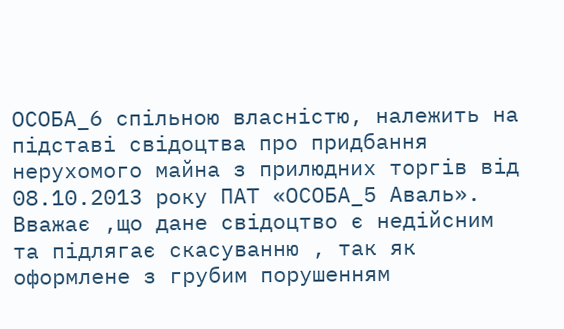ОСОБА_6 спільною власністю, належить на підставі свідоцтва про придбання нерухомого майна з прилюдних торгів від 08.10.2013 року ПАТ «ОСОБА_5 Аваль». Вважає ,що дане свідоцтво є недійсним та підлягає скасуванню , так як оформлене з грубим порушенням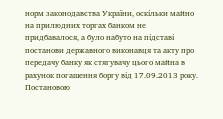норм законодавства України, оскільки майно на прилюдних торгах банком не придбавалося, а було набуто на підставі постанови державного виконавця та акту про передачу банку як стягувачу цього майна в рахунок погашення боргу від 17.09.2013 року. Постановою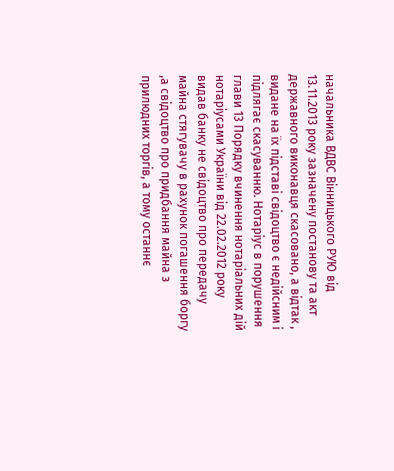начальника ВДВС Вінницького РУЮ від 13.11.2013 року зазначену постанову та акт державного виконавця скасовано, а відтак , видане на їх підставі свідоцтво є недійсним і підлягає скасуванню. Нотаріус в порушення глави 13 Порядку вчинення нотаріальних дій нотаріусами України від 22.02.2012 року видав банку не свідоцтво про передачу майна стягувачу в рахунок погашення боргу ,а свідоцтво про придбання майна з прилюдних торгів, а тому останнє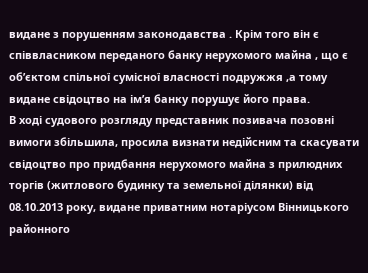видане з порушенням законодавства . Крім того він є співвласником переданого банку нерухомого майна , що є об’єктом спільної сумісної власності подружжя ,а тому видане свідоцтво на ім’я банку порушує його права.
В ході судового розгляду представник позивача позовні вимоги збільшила, просила визнати недійсним та скасувати свідоцтво про придбання нерухомого майна з прилюдних торгів (житлового будинку та земельної ділянки) від 08.10.2013 року, видане приватним нотаріусом Вінницького районного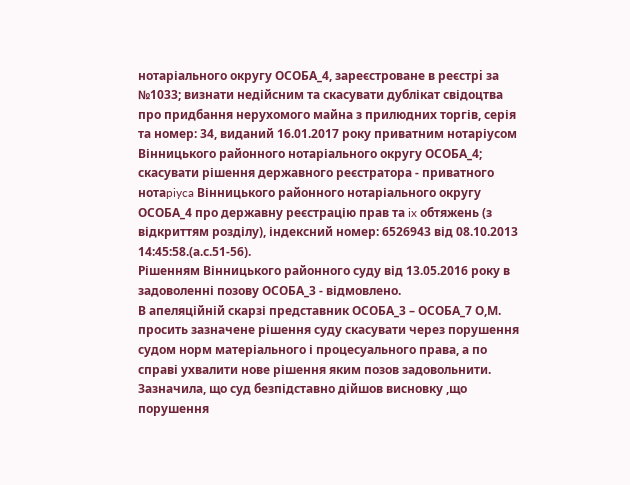нотаріального округу ОСОБА_4, зареєстроване в peєcтpi за №1033; визнати недійсним та скасувати дублікат свідоцтва про придбання нерухомого майна з прилюдних торгів, серія та номер: 34, виданий 16.01.2017 року приватним нотаріусом Вінницького районного нотаріального округу ОСОБА_4; скасувати рішення державного реєстратора - приватного нотаpiyca Вінницького районного нотаріального округу ОСОБА_4 про державну реєстрацію прав та ix обтяжень (з відкриттям розділу), індексний номер: 6526943 від 08.10.2013 14:45:58.(а.с.51-56).
Рішенням Вінницького районного суду від 13.05.2016 року в задоволенні позову ОСОБА_3 - відмовлено.
В апеляційній скарзі представник ОСОБА_3 – ОСОБА_7 О,М. просить зазначене рішення суду скасувати через порушення судом норм матеріального і процесуального права, а по справі ухвалити нове рішення яким позов задовольнити. Зазначила, що суд безпідставно дійшов висновку ,що порушення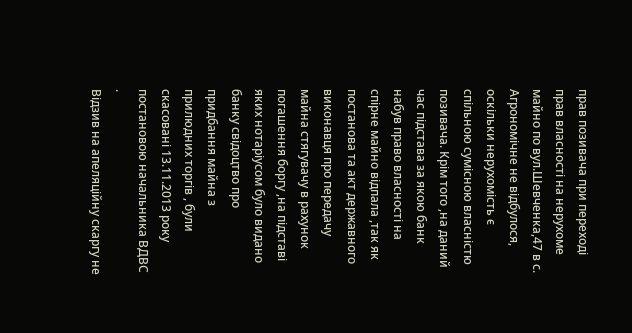прав позивача при переході прав власності на нерухоме майно по вул.Шевченка,47 в с. Агрономічне не відбулося, оскільки нерухомість є спільною сумісною власністю позивача. Крім того ,на даний час підстава за якою банк набув право власності на спірне майно відпала ,так як постанова та акт державного виконавця про передачу майна стягувачу в рахунок погашення боргу ,на підставі яких нотаріусом було видано банку свідоцтво про придбання майна з прилюдних торгів , були скасовані 13.11.2013 року постановою начальника ВДВС .
Відзив на апеляційну скаргу не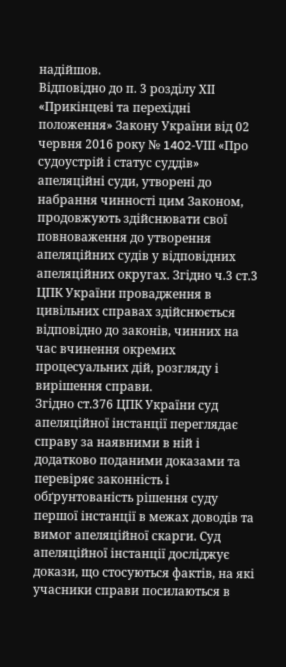надійшов.
Відповідно до п. 3 розділу ХІІ «Прикінцеві та перехідні положення» Закону України від 02 червня 2016 року № 1402-VІІІ «Про судоустрій і статус суддів» апеляційні суди, утворені до набрання чинності цим Законом, продовжують здійснювати свої повноваження до утворення апеляційних судів у відповідних апеляційних округах. Згідно ч.3 ст.3 ЦПК України провадження в цивільних справах здійснюється відповідно до законів, чинних на час вчинення окремих процесуальних дій, розгляду і вирішення справи.
Згідно ст.376 ЦПК України суд апеляційної інстанції переглядає справу за наявними в ній і додатково поданими доказами та перевіряє законність і обґрунтованість рішення суду першої інстанції в межах доводів та вимог апеляційної скарги. Суд апеляційної інстанції досліджує докази, що стосуються фактів, на які учасники справи посилаються в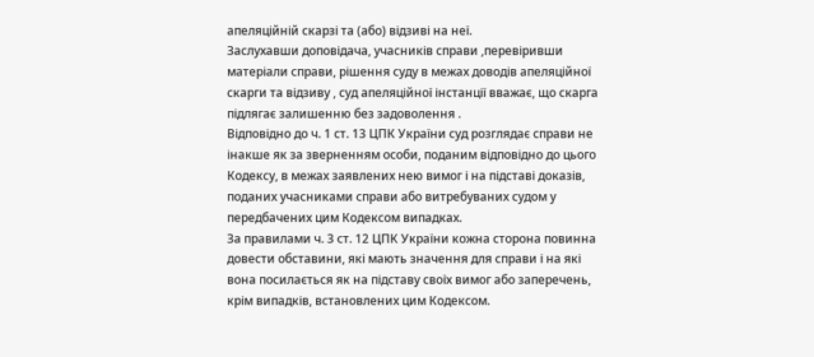апеляційній скарзі та (або) відзиві на неї.
Заслухавши доповідача, учасників справи ,перевіривши матеріали справи, рішення суду в межах доводів апеляційної скарги та відзиву , суд апеляційної інстанції вважає, що скарга підлягає залишенню без задоволення .
Відповідно до ч. 1 ст. 13 ЦПК України суд розглядає справи не інакше як за зверненням особи, поданим відповідно до цього Кодексу, в межах заявлених нею вимог і на підставі доказів, поданих учасниками справи або витребуваних судом у передбачених цим Кодексом випадках.
За правилами ч. 3 ст. 12 ЦПК України кожна сторона повинна довести обставини, які мають значення для справи і на які вона посилається як на підставу своїх вимог або заперечень, крім випадків, встановлених цим Кодексом.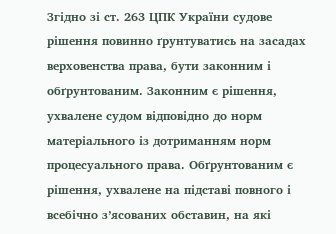Згідно зі ст. 263 ЦПК України судове рішення повинно ґрунтуватись на засадах верховенства права, бути законним і обґрунтованим. Законним є рішення, ухвалене судом відповідно до норм матеріального із дотриманням норм процесуального права. Обґрунтованим є рішення, ухвалене на підставі повного і всебічно з’ясованих обставин, на які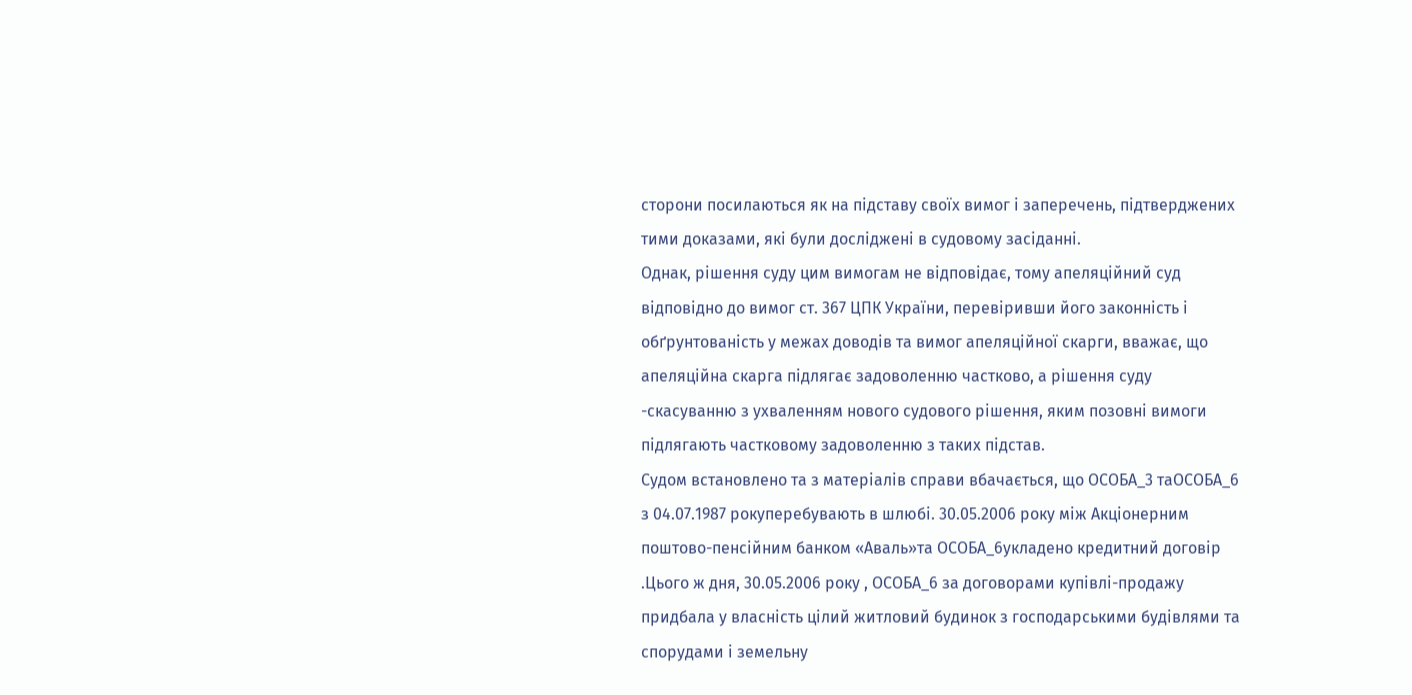сторони посилаються як на підставу своїх вимог і заперечень, підтверджених тими доказами, які були досліджені в судовому засіданні.
Однак, рішення суду цим вимогам не відповідає, тому апеляційний суд відповідно до вимог ст. 367 ЦПК України, перевіривши його законність і обґрунтованість у межах доводів та вимог апеляційної скарги, вважає, що апеляційна скарга підлягає задоволенню частково, а рішення суду -скасуванню з ухваленням нового судового рішення, яким позовні вимоги підлягають частковому задоволенню з таких підстав.
Судом встановлено та з матеріалів справи вбачається, що ОСОБА_3 таОСОБА_6 з 04.07.1987 рокуперебувають в шлюбі. 30.05.2006 року між Акціонерним поштово-пенсійним банком «Аваль»та ОСОБА_6укладено кредитний договір .Цього ж дня, 30.05.2006 року , ОСОБА_6 за договорами купівлі-продажу придбала у власність цілий житловий будинок з господарськими будівлями та спорудами і земельну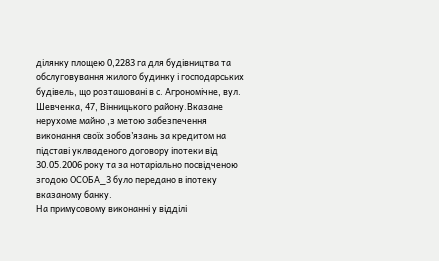ділянку площею 0,2283 га для будівництва та обслуговування жилого будинку і господарських будівель, що розташовані в с. Агрономічне, вул. Шевченка, 47, Вінницького району.Вказане нерухоме майно ,з метою забезпечення виконання своїх зобов’язань за кредитом на підставі уклваденого договору іпотеки від 30.05.2006 року та за нотаріально посвідченою згодою ОСОБА_3 було передано в іпотеку вказаному банку.
На примусовому виконанні у відділі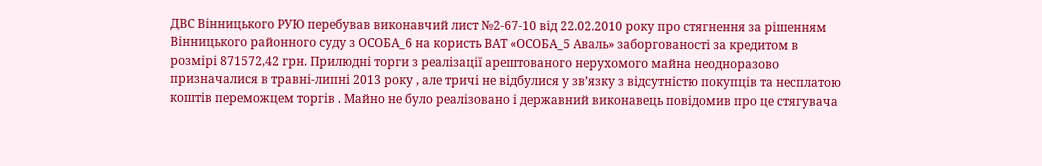ДВС Вінницького РУЮ перебував виконавчий лист №2-67-10 від 22.02.2010 року про стягнення за рішенням Вінницького районного суду з ОСОБА_6 на користь ВАТ «ОСОБА_5 Аваль» заборгованості за кредитом в розмірі 871572,42 грн. Прилюдні торги з реалізації арештованого нерухомого майна неодноразово призначалися в травні-липні 2013 року , але тричі не відбулися у зв’язку з відсутністю покупців та несплатою коштів переможцем торгів . Майно не було реалізовано і державний виконавець повідомив про це стягувача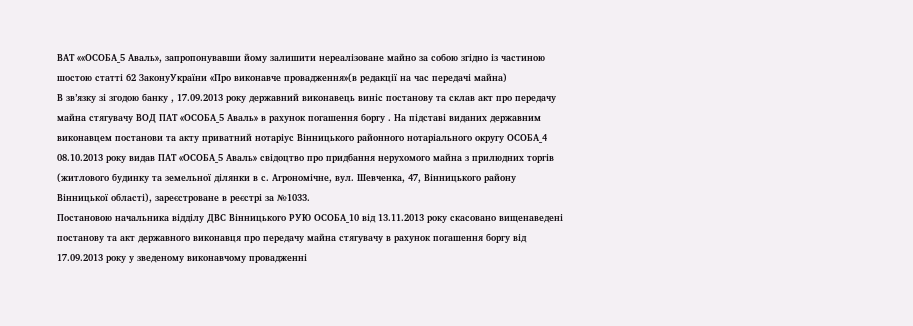ВАТ ««ОСОБА_5 Аваль», запропонувавши йому залишити нереалізоване майно за собою згідно із частиною шостою статті 62 ЗаконуУкраїни «Про виконавче провадження»(в редакції на час передачі майна)
В зв’язку зі згодою банку , 17.09.2013 року державний виконавець виніс постанову та склав акт про передачу майна стягувачу ВОД ПАТ «ОСОБА_5 Аваль» в рахунок погашення боргу . На підставі виданих державним виконавцем постанови та акту приватний нотаріус Вінницького районного нотаріального округу ОСОБА_4 08.10.2013 року видав ПАТ «ОСОБА_5 Аваль» свідоцтво про придбання нерухомого майна з прилюдних торгів (житлового будинку та земельної ділянки в с. Агрономічне, вул. Шевченка, 47, Вінницького району Вінницької області), зареєстроване в реєстрі за №1033.
Постановою начальника відділу ДВС Вінницького РУЮ ОСОБА_10 від 13.11.2013 року скасовано вищенаведені постанову та акт державного виконавця про передачу майна стягувачу в рахунок погашення боргу від 17.09.2013 року у зведеному виконавчому провадженні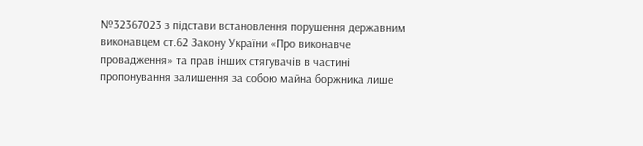№32367023 з підстави встановлення порушення державним виконавцем ст.62 Закону України «Про виконавче провадження» та прав інших стягувачів в частині пропонування залишення за собою майна боржника лише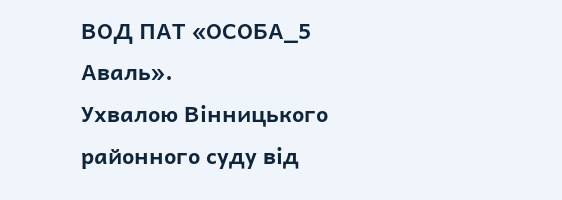ВОД ПАТ «ОСОБА_5 Аваль».
Ухвалою Вінницького районного суду від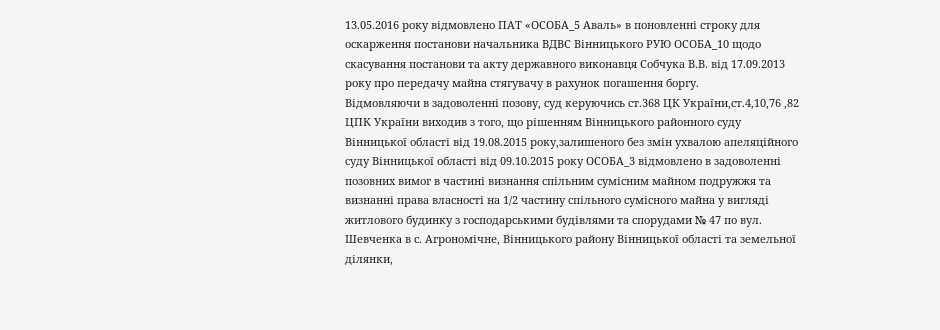13.05.2016 року відмовлено ПАТ «ОСОБА_5 Аваль» в поновленні строку для оскарження постанови начальника ВДВС Вінницького РУЮ ОСОБА_10 щодо скасування постанови та акту державного виконавця Собчука В.В. від 17.09.2013 року про передачу майна стягувачу в рахунок погашення боргу.
Відмовляючи в задоволенні позову, суд керуючись ст.368 ЦК України,ст.4,10,76 ,82 ЦПК України виходив з того, що рішенням Вінницького районного суду Вінницької області від 19.08.2015 року,залишеного без змін ухвалою апеляційного суду Вінницької області від 09.10.2015 року ОСОБА_3 відмовлено в задоволенні позовних вимог в частині визнання спільним сумісним майном подружжя та визнанні права власності на 1/2 частину спільного сумісного майна у вигляді житлового будинку з господарськими будівлями та спорудами № 47 по вул. Шевченка в с. Агрономічне, Вінницького району Вінницької області та земельної ділянки,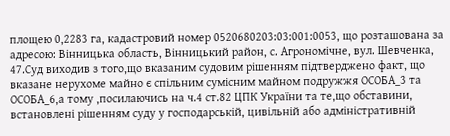площею 0,2283 га, кадастровий номер 0520680203:03:001:0053, що розташована за адресою: Вінницька область, Вінницький район, с. Агрономічне, вул. Шевченка, 47.Суд виходив з того,що вказаним судовим рішенням підтверджено факт, що вказане нерухоме майно є спільним сумісним майном подружжя ОСОБА_3 та ОСОБА_6,а тому ,посилаючись на ч.4 ст.82 ЦПК України та те,що обставини, встановлені рішенням суду у господарській, цивільній або адміністративній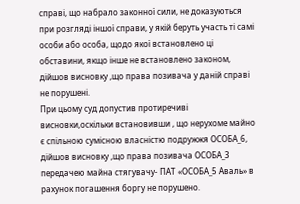справі, що набрало законної сили, не доказуються при розгляді іншої справи, у якій беруть участь ті самі особи або особа, щодо якої встановлено ці обставини, якщо інше не встановлено законом, дійшов висновку ,що права позивача у даній справі не порушені.
При цьому суд допустив протиречиві висновки,оскільки встановивши , що нерухоме майно є спільною сумісною власністю подружжя ОСОБА_6, дійшов висновку ,що права позивача ОСОБА_3 передачею майна стягувачу- ПАТ «ОСОБА_5 Аваль» в рахунок погашення боргу не порушено.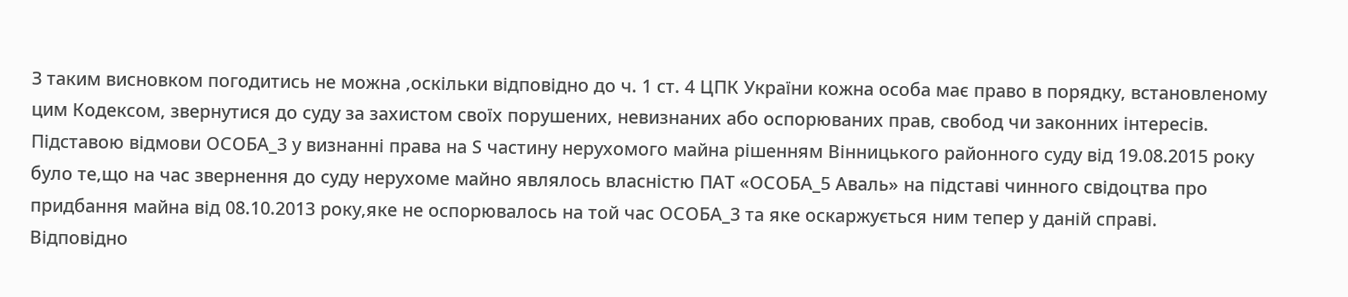З таким висновком погодитись не можна ,оскільки відповідно до ч. 1 ст. 4 ЦПК України кожна особа має право в порядку, встановленому цим Кодексом, звернутися до суду за захистом своїх порушених, невизнаних або оспорюваних прав, свобод чи законних інтересів.
Підставою відмови ОСОБА_3 у визнанні права на Ѕ частину нерухомого майна рішенням Вінницького районного суду від 19.08.2015 року було те,що на час звернення до суду нерухоме майно являлось власністю ПАТ «ОСОБА_5 Аваль» на підставі чинного свідоцтва про придбання майна від 08.10.2013 року,яке не оспорювалось на той час ОСОБА_3 та яке оскаржується ним тепер у даній справі.
Відповідно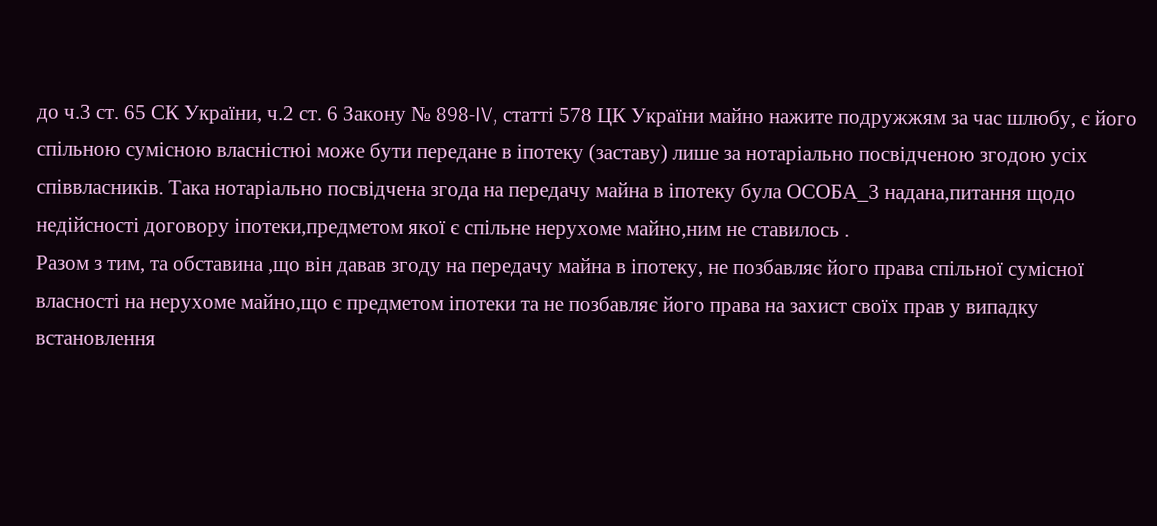до ч.3 ст. 65 СК України, ч.2 ст. 6 Закону № 898-IV, статті 578 ЦК України майно нажите подружжям за час шлюбу, є його спільною сумісною власністюі може бути передане в іпотеку (заставу) лише за нотаріально посвідченою згодою усіх співвласників. Така нотаріально посвідчена згода на передачу майна в іпотеку була ОСОБА_3 надана,питання щодо недійсності договору іпотеки,предметом якої є спільне нерухоме майно,ним не ставилось .
Разом з тим, та обставина ,що він давав згоду на передачу майна в іпотеку, не позбавляє його права спільної сумісної власності на нерухоме майно,що є предметом іпотеки та не позбавляє його права на захист своїх прав у випадку встановлення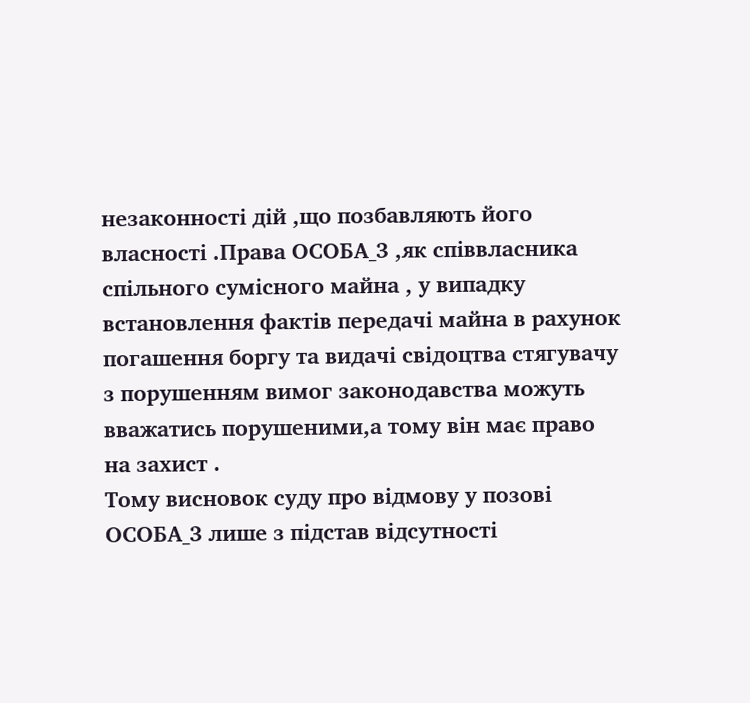незаконності дій ,що позбавляють його власності .Права ОСОБА_3 ,як співвласника спільного сумісного майна , у випадку встановлення фактів передачі майна в рахунок погашення боргу та видачі свідоцтва стягувачу з порушенням вимог законодавства можуть вважатись порушеними,а тому він має право на захист .
Тому висновок суду про відмову у позові ОСОБА_3 лише з підстав відсутності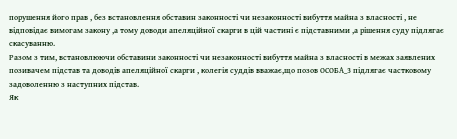порушення його прав , без встановлення обставин законності чи незаконності вибуття майна з власності , не відповідає вимогам закону ,а тому доводи апеляційної скарги в цій частині є підставними ,а рішення суду підлягає скасуванню.
Разом з тим, встановлюючи обставини законності чи незаконності вибуття майна з власності в межах заявлених позивачем підстав та доводів апеляційної скарги , колегія суддів вважає,що позов ОСОБА_3 підлягає частковому задоволенню з наступних підстав.
Як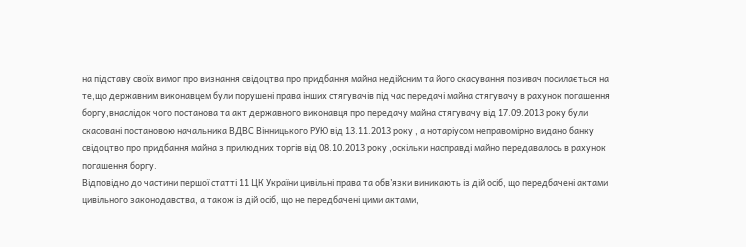на підставу своїх вимог про визнання свідоцтва про придбання майна недійсним та його скасування позивач посилається на те,що державним виконавцем були порушені права інших стягувачів під час передачі майна стягувачу в рахунок погашення боргу,внаслідок чого постанова та акт державного виконавця про передачу майна стягувачу від 17.09.2013 року були скасовані постановою начальника ВДВС Вінницького РУЮ від 13.11.2013 року , а нотаріусом неправомірно видано банку свідоцтво про придбання майна з прилюдних торгів від 08.10.2013 року ,оскільки насправді майно передавалось в рахунок погашення боргу.
Відповідно до частини першої статті 11 ЦК України цивільні права та обв’язки виникають із дій осіб, що передбачені актами цивільного законодавства, а також із дій осіб, що не передбачені цими актами,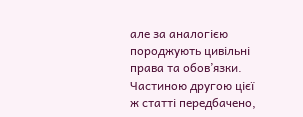але за аналогією породжують цивільні права та обов’язки. Частиною другою цієї ж статті передбачено,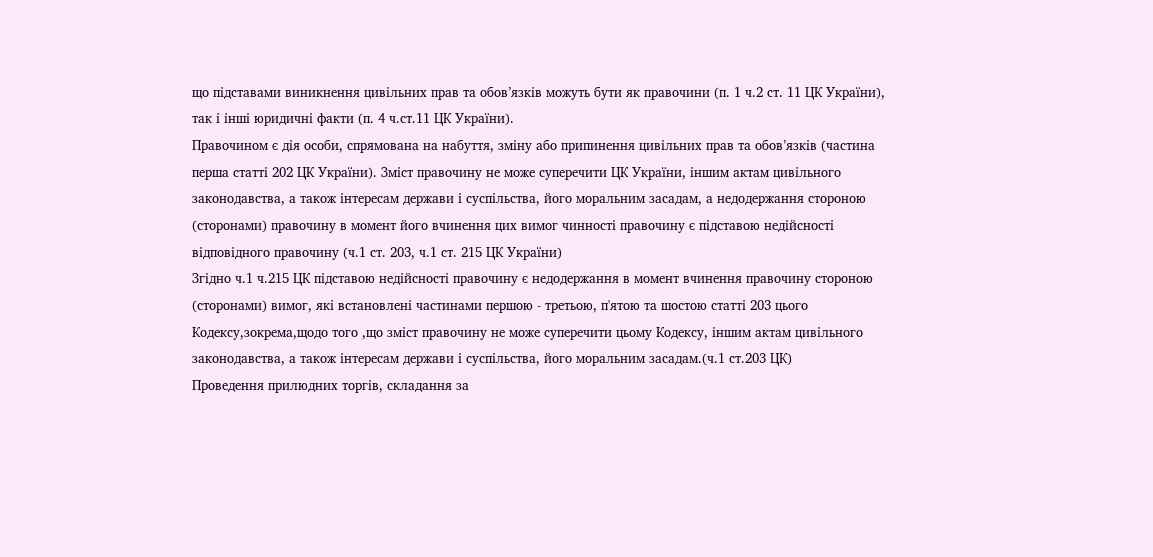що підставами виникнення цивільних прав та обов’язків можуть бути як правочини (п. 1 ч.2 ст. 11 ЦК України), так і інші юридичні факти (п. 4 ч.ст.11 ЦК України).
Правочином є дія особи, спрямована на набуття, зміну або припинення цивільних прав та обов’язків (частина перша статті 202 ЦК України). Зміст правочину не може суперечити ЦК України, іншим актам цивільного законодавства, а також інтересам держави і суспільства, його моральним засадам, а недодержання стороною (сторонами) правочину в момент його вчинення цих вимог чинності правочину є підставою недійсності відповідного правочину (ч.1 ст. 203, ч.1 ст. 215 ЦК України)
Згідно ч.1 ч.215 ЦК підставою недійсності правочину є недодержання в момент вчинення правочину стороною (сторонами) вимог, які встановлені частинами першою - третьою, п'ятою та шостою статті 203 цього Кодексу,зокрема,щодо того ,що зміст правочину не може суперечити цьому Кодексу, іншим актам цивільного законодавства, а також інтересам держави і суспільства, його моральним засадам.(ч.1 ст.203 ЦК)
Проведення прилюдних торгів, складання за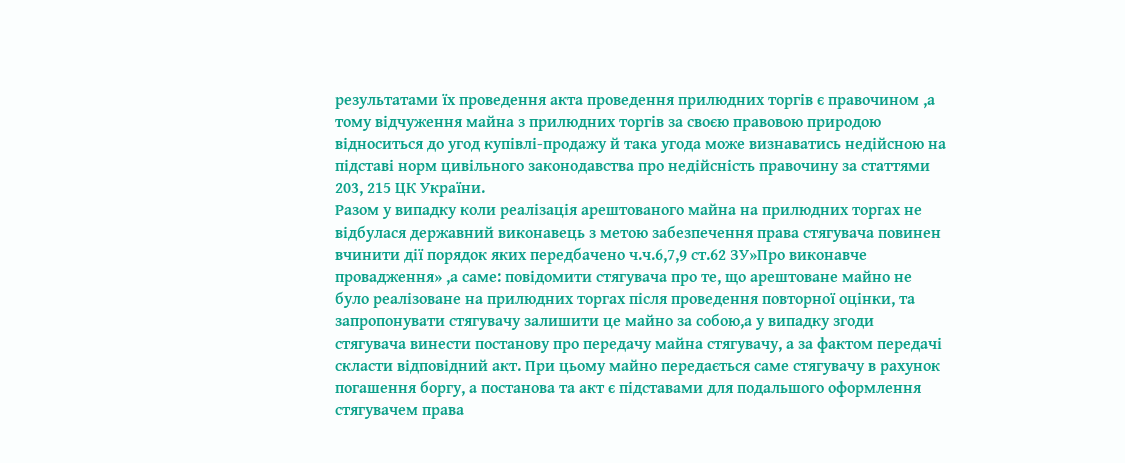результатами їх проведення акта проведення прилюдних торгів є правочином ,а тому відчуження майна з прилюдних торгів за своєю правовою природою відноситься до угод купівлі-продажу й така угода може визнаватись недійсною на підставі норм цивільного законодавства про недійсність правочину за статтями 203, 215 ЦК України.
Разом у випадку коли реалізація арештованого майна на прилюдних торгах не відбулася державний виконавець з метою забезпечення права стягувача повинен вчинити дії порядок яких передбачено ч.ч.6,7,9 ст.62 ЗУ»Про виконавче провадження» ,а саме: повідомити стягувача про те, що арештоване майно не було реалізоване на прилюдних торгах після проведення повторної оцінки, та запропонувати стягувачу залишити це майно за собою,а у випадку згоди стягувача винести постанову про передачу майна стягувачу, а за фактом передачі скласти відповідний акт. При цьому майно передається саме стягувачу в рахунок погашення боргу, а постанова та акт є підставами для подальшого оформлення стягувачем права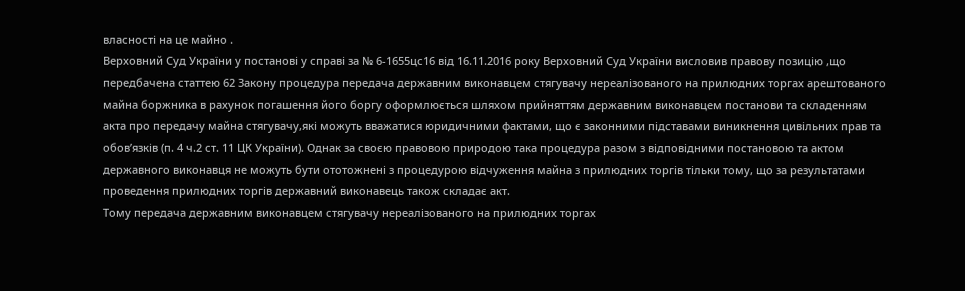власності на це майно .
Верховний Суд України у постанові у справі за № 6-1655цс16 від 16.11.2016 року Верховний Суд України висловив правову позицію ,що передбачена статтею 62 Закону процедура передача державним виконавцем стягувачу нереалізованого на прилюдних торгах арештованого майна боржника в рахунок погашення його боргу оформлюється шляхом прийняттям державним виконавцем постанови та складенням акта про передачу майна стягувачу,які можуть вважатися юридичними фактами, що є законними підставами виникнення цивільних прав та обов’язків (п. 4 ч.2 ст. 11 ЦК України). Однак за своєю правовою природою така процедура разом з відповідними постановою та актом державного виконавця не можуть бути ототожнені з процедурою відчуження майна з прилюдних торгів тільки тому, що за результатами проведення прилюдних торгів державний виконавець також складає акт.
Тому передача державним виконавцем стягувачу нереалізованого на прилюдних торгах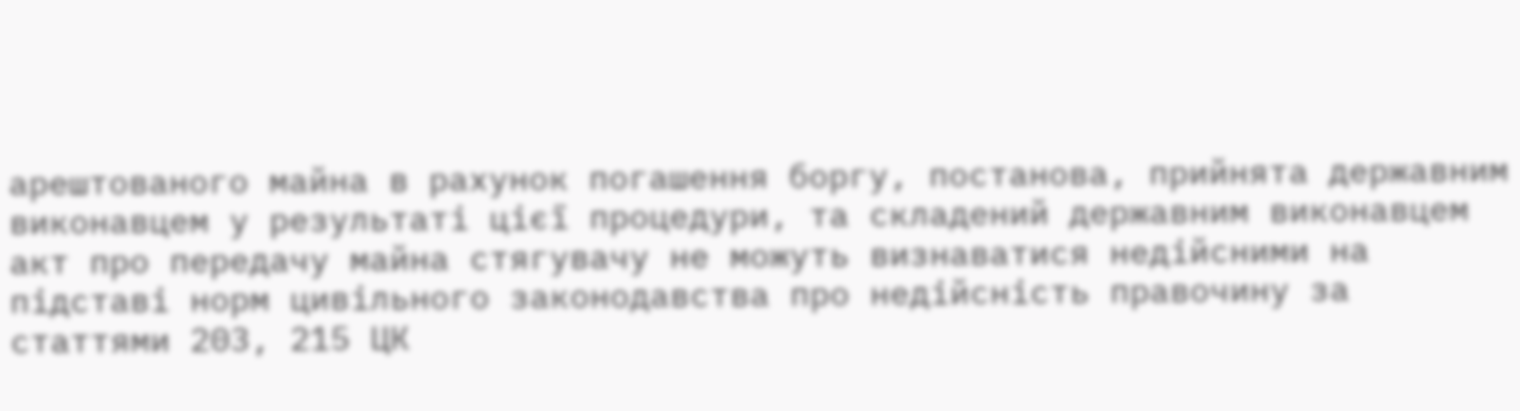арештованого майна в рахунок погашення боргу, постанова, прийнята державним виконавцем у результаті цієї процедури, та складений державним виконавцем акт про передачу майна стягувачу не можуть визнаватися недійсними на підставі норм цивільного законодавства про недійсність правочину за статтями 203, 215 ЦК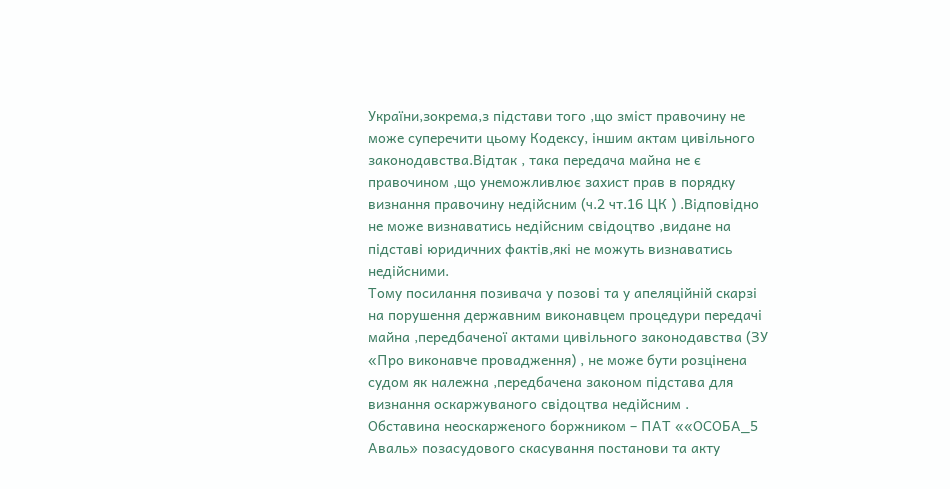України,зокрема,з підстави того ,що зміст правочину не може суперечити цьому Кодексу, іншим актам цивільного законодавства.Відтак , така передача майна не є правочином ,що унеможливлює захист прав в порядку визнання правочину недійсним (ч.2 чт.16 ЦК ) .Відповідно не може визнаватись недійсним свідоцтво ,видане на підставі юридичних фактів,які не можуть визнаватись недійсними.
Тому посилання позивача у позові та у апеляційній скарзі на порушення державним виконавцем процедури передачі майна ,передбаченої актами цивільного законодавства (ЗУ «Про виконавче провадження) , не може бути розцінена судом як належна ,передбачена законом підстава для визнання оскаржуваного свідоцтва недійсним .
Обставина неоскарженого боржником – ПАТ ««ОСОБА_5 Аваль» позасудового скасування постанови та акту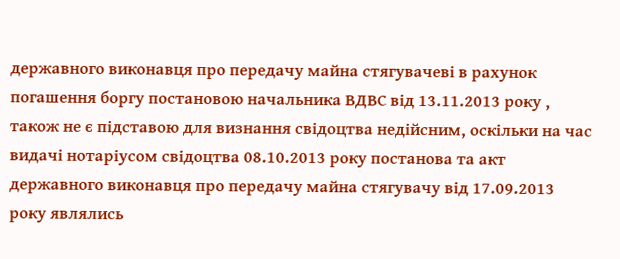державного виконавця про передачу майна стягувачеві в рахунок погашення боргу постановою начальника ВДВС від 13.11.2013 року , також не є підставою для визнання свідоцтва недійсним, оскільки на час видачі нотаріусом свідоцтва 08.10.2013 року постанова та акт державного виконавця про передачу майна стягувачу від 17.09.2013 року являлись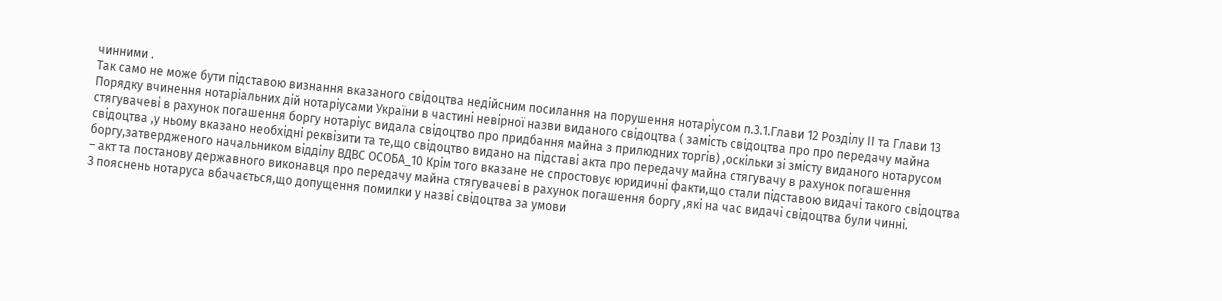чинними .
Так само не може бути підставою визнання вказаного свідоцтва недійсним посилання на порушення нотаріусом п.3.1.Глави 12 Розділу ІІ та Глави 13 Порядку вчинення нотаріальних дій нотаріусами України в частині невірної назви виданого свідоцтва ( замість свідоцтва про про передачу майна стягувачеві в рахунок погашення боргу нотаріус видала свідоцтво про придбання майна з прилюдних торгів) ,оскільки зі змісту виданого нотарусом свідоцтва ,у ньому вказано необхідні реквізити та те,що свідоцтво видано на підставі акта про передачу майна стягувачу в рахунок погашення боргу,затвердженого начальником відділу ВДВС ОСОБА_10 Крім того вказане не спростовує юридичні факти,що стали підставою видачі такого свідоцтва – акт та постанову державного виконавця про передачу майна стягувачеві в рахунок погашення боргу ,які на час видачі свідоцтва були чинні.
З пояснень нотаруса вбачається,що допущення помилки у назві свідоцтва за умови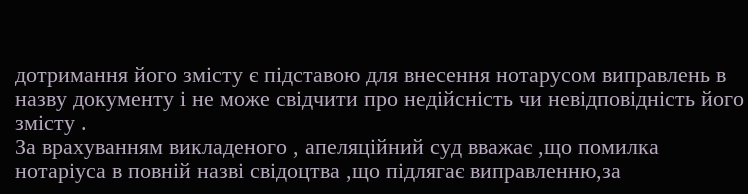дотримання його змісту є підставою для внесення нотарусом виправлень в назву документу і не може свідчити про недійсність чи невідповідність його змісту .
За врахуванням викладеного , апеляційний суд вважає ,що помилка нотаріуса в повній назві свідоцтва ,що підлягає виправленню,за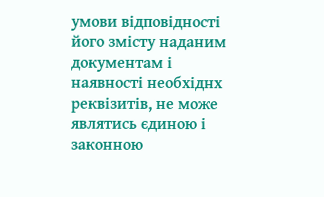умови відповідності його змісту наданим документам і наявності необхіднх реквізитів, не може являтись єдиною і законною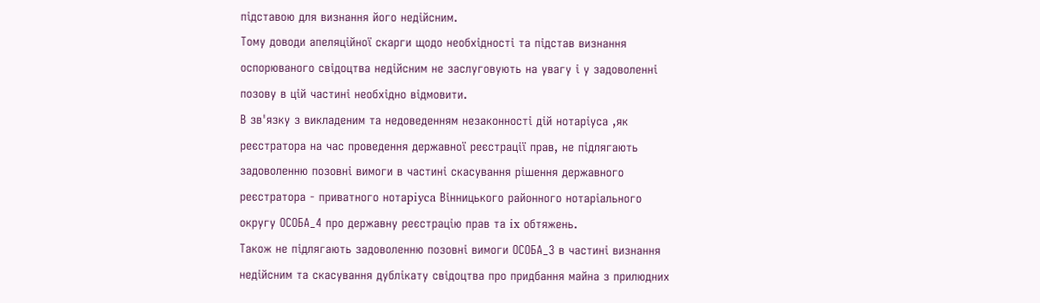підставою для визнання його недійсним.
Тому доводи апеляційної скарги щодо необхідності та підстав визнання оспорюваного свідоцтва недійсним не заслуговують на увагу і у задоволенні позову в цій частині необхідно відмовити.
В зв'язку з викладеним та недоведенням незаконності дій нотаріуса ,як реєстратора на час проведення державної реєстрації прав, не підлягають задоволенню позовні вимоги в частині скасування рішення державного реєстратора - приватного нотаpiyca Вінницького районного нотаріального округу ОСОБА_4 про державну реєстрацію прав та ix обтяжень.
Також не підлягають задоволенню позовні вимоги ОСОБА_3 в частині визнання недійсним та скасування дублікату свідоцтва про придбання майна з прилюдних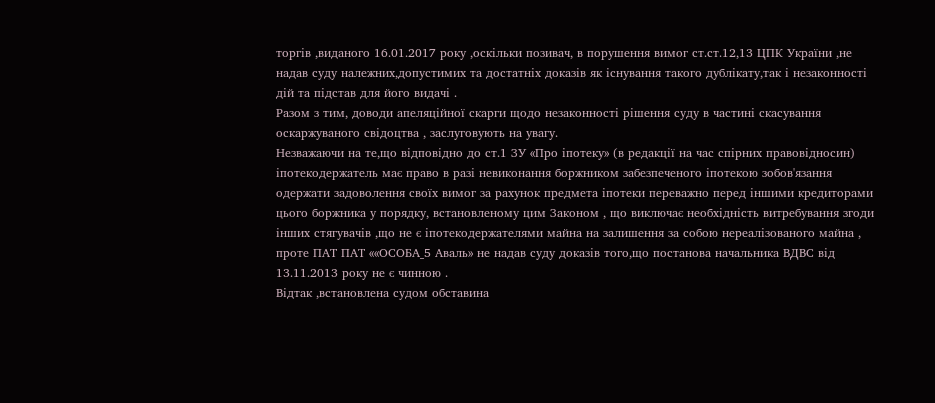торгів ,виданого 16.01.2017 року ,оскільки позивач, в порушення вимог ст.ст.12,13 ЦПК України ,не надав суду належних,допустимих та достатніх доказів як існування такого дублікату,так і незаконності дій та підстав для його видачі .
Разом з тим, доводи апеляційної скарги щодо незаконності рішення суду в частині скасування оскаржуваного свідоцтва , заслуговують на увагу.
Незважаючи на те,що відповідно до ст.1 ЗУ «Про іпотеку» (в редакції на час спірних правовідносин) іпотекодержатель має право в разі невиконання боржником забезпеченого іпотекою зобов'язання одержати задоволення своїх вимог за рахунок предмета іпотеки переважно перед іншими кредиторами цього боржника у порядку, встановленому цим Законом , що виключає необхідність витребування згоди інших стягувачів ,що не є іпотекодержателями майна на залишення за собою нереалізованого майна , проте ПАТ ПАТ ««ОСОБА_5 Аваль» не надав суду доказів того,що постанова начальника ВДВС від 13.11.2013 року не є чинною .
Відтак ,встановлена судом обставина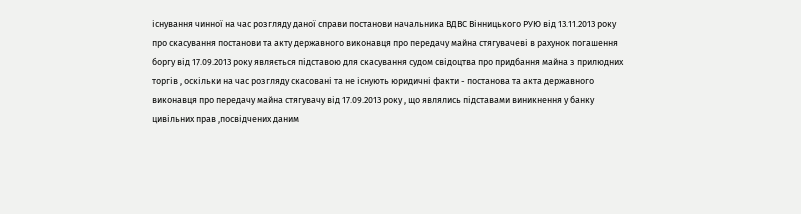існування чинної на час розгляду даної справи постанови начальника ВДВС Вінницького РУЮ від 13.11.2013 року про скасування постанови та акту державного виконавця про передачу майна стягувачеві в рахунок погашення боргу від 17.09.2013 року являється підставою для скасування судом свідоцтва про придбання майна з прилюдних торгів , оскільки на час розгляду скасовані та не існують юридичні факти - постанова та акта державного виконавця про передачу майна стягувачу від 17.09.2013 року , що являлись підставами виникнення у банку цивільних прав ,посвідчених даним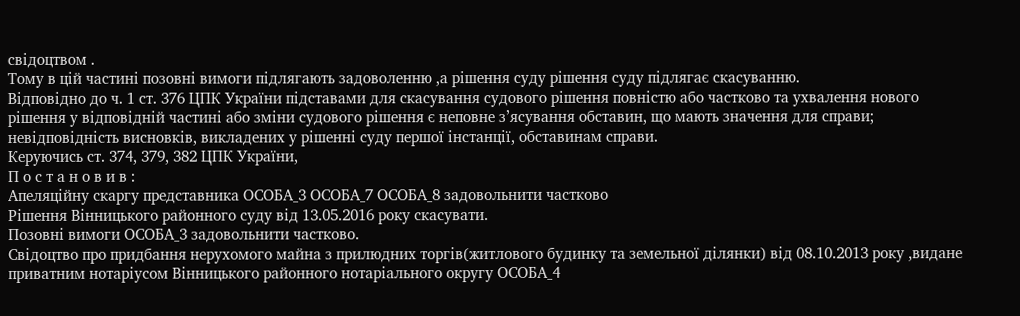свідоцтвом .
Тому в цій частині позовні вимоги підлягають задоволенню ,а рішення суду рішення суду підлягає скасуванню.
Відповідно до ч. 1 ст. 376 ЦПК України підставами для скасування судового рішення повністю або частково та ухвалення нового рішення у відповідній частині або зміни судового рішення є неповне з’ясування обставин, що мають значення для справи; невідповідність висновків, викладених у рішенні суду першої інстанції, обставинам справи.
Керуючись ст. 374, 379, 382 ЦПК України,
П о с т а н о в и в :
Апеляційну скаргу представника ОСОБА_3 ОСОБА_7 ОСОБА_8 задовольнити частково
Рішення Вінницького районного суду від 13.05.2016 року скасувати.
Позовні вимоги ОСОБА_3 задовольнити частково.
Свідоцтво про придбання нерухомого майна з прилюдних торгів(житлового будинку та земельної ділянки) від 08.10.2013 року ,видане приватним нотаріусом Вінницького районного нотаріального округу ОСОБА_4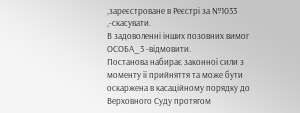,зареєстроване в Реєстрі за №1033 ,-скасувати.
В задоволенні інших позовних вимог ОСОБА_3 -відмовити.
Постанова набирає законної сили з моменту її прийняття та може бути оскаржена в касаційному порядку до Верховного Суду протягом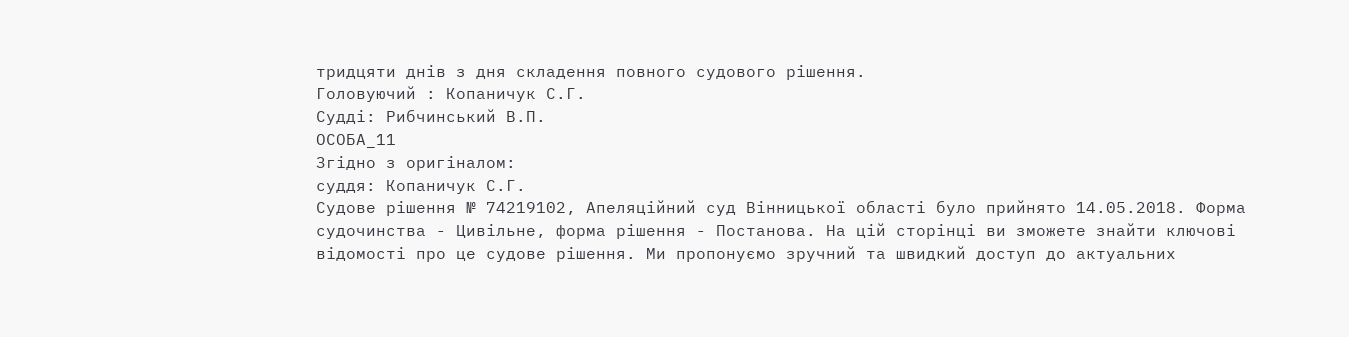тридцяти днів з дня складення повного судового рішення.
Головуючий : Копаничук С.Г.
Судді: Рибчинський В.П.
ОСОБА_11
Згідно з оригіналом:
суддя: Копаничук С.Г.
Судове рішення № 74219102, Апеляційний суд Вінницької області було прийнято 14.05.2018. Форма судочинства - Цивільне, форма рішення - Постанова. На цій сторінці ви зможете знайти ключові відомості про це судове рішення. Ми пропонуємо зручний та швидкий доступ до актуальних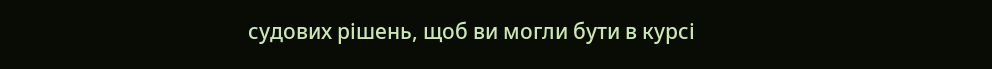судових рішень, щоб ви могли бути в курсі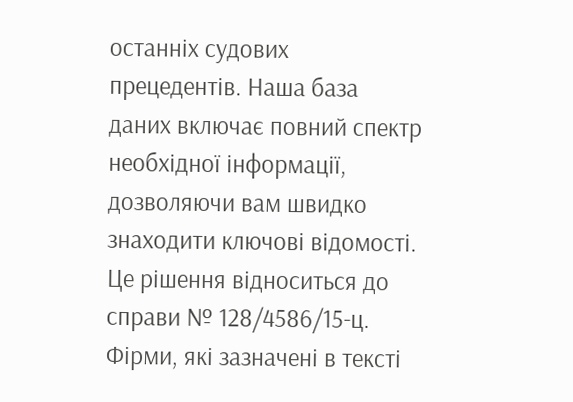останніх судових прецедентів. Наша база даних включає повний спектр необхідної інформації, дозволяючи вам швидко знаходити ключові відомості.
Це рішення відноситься до справи № 128/4586/15-ц. Фірми, які зазначені в тексті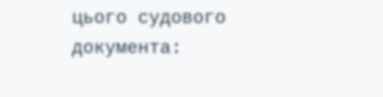цього судового документа: